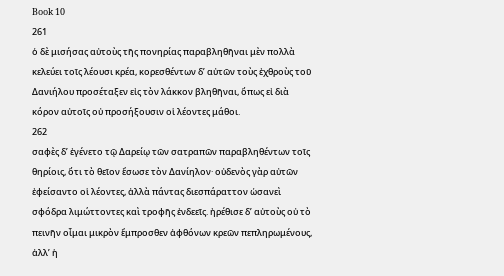Book 10
261
ὁ δὲ μισήσας αὐτοὺς τῆς πονηρίας παραβληθῆναι μὲν πολλὰ κελεύει τοῖς λέουσι κρέα, κορεσθέντων δʼ αὐτῶν τοὺς ἐχθροὺς τοῦ Δανιήλου προσέταξεν εἰς τὸν λάκκον βληθῆναι, ὅπως εἰ διὰ κόρον αὐτοῖς οὐ προσήξουσιν οἱ λέοντες μάθοι.
262
σαφὲς δʼ ἐγένετο τῷ Δαρείῳ τῶν σατραπῶν παραβληθέντων τοῖς θηρίοις, ὅτι τὸ θεῖον ἔσωσε τὸν Δανίηλον· οὐδενὸς γὰρ αὐτῶν ἐφείσαντο οἱ λέοντες, ἀλλὰ πάντας διεσπάραττον ὡσανεὶ σφόδρα λιμώττοντες καὶ τροφῆς ἐνδεεῖς. ἠρέθισε δʼ αὐτοὺς οὐ τὸ πεινῆν οἶμαι μικρὸν ἔμπροσθεν ἀφθόνων κρεῶν πεπληρωμένους, ἀλλʼ ἡ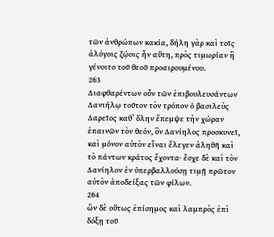τῶν ἀνθρώπων κακία, δήλη γὰρ καὶ τοῖς ἀλόγοις ζῴοις ἦν αὕτη, πρὸς τιμωρίαν ἣ γένοιτο τοῦ θεοῦ προαιρουμένου.
263
Διαφθαρέντων οὖν τῶν ἐπιβουλευσάντων Δανιήλῳ τοῦτον τὸν τρόπον ὁ βασιλεὺς Δαρεῖος καθʼ ὅλην ἔπεμψε τὴν χώραν ἐπαινῶν τὸν θεόν, ὃν Δανίηλος προσκυνεῖ, καὶ μόνον αὐτὸν εἶναι ἔλεγεν ἀληθῆ καὶ τὸ πάντων κράτος ἔχοντα· ἔσχε δὲ καὶ τὸν Δανίηλον ἐν ὑπερβαλλούσῃ τιμῇ πρῶτον αὐτὸν ἀποδείξας τῶν φίλων.
264
ὢν δὲ οὕτως ἐπίσημος καὶ λαμπρὸς ἐπὶ δόξῃ τοῦ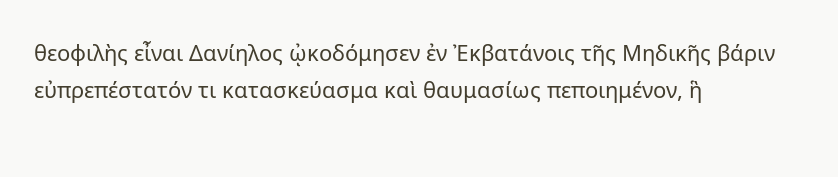θεοφιλὴς εἶναι Δανίηλος ᾠκοδόμησεν ἐν Ἐκβατάνοις τῆς Μηδικῆς βάριν εὐπρεπέστατόν τι κατασκεύασμα καὶ θαυμασίως πεποιημένον, ἣ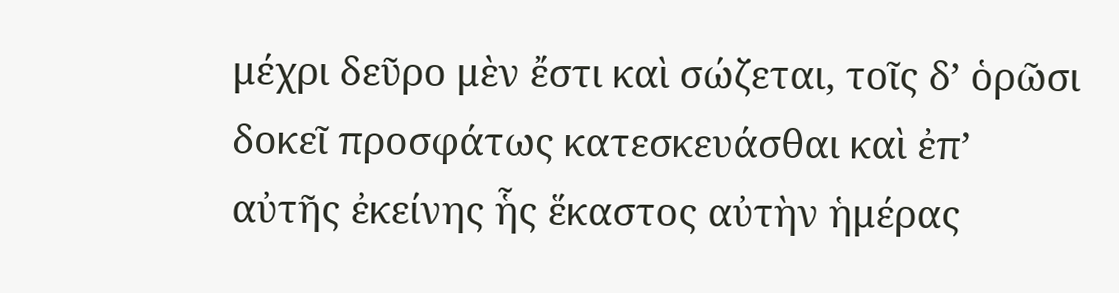μέχρι δεῦρο μὲν ἔστι καὶ σώζεται, τοῖς δʼ ὁρῶσι δοκεῖ προσφάτως κατεσκευάσθαι καὶ ἐπʼ αὐτῆς ἐκείνης ἧς ἕκαστος αὐτὴν ἡμέρας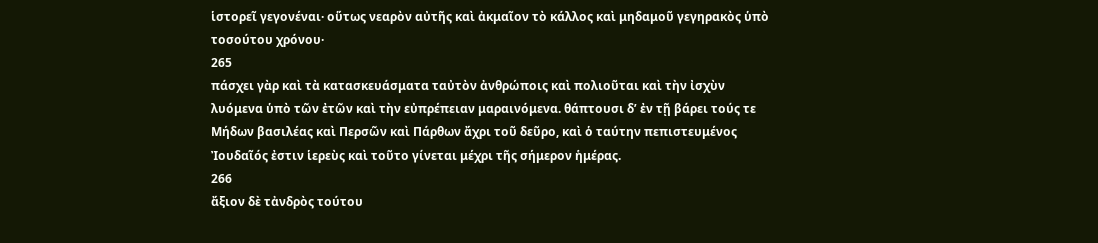ἱστορεῖ γεγονέναι· οὕτως νεαρὸν αὐτῆς καὶ ἀκμαῖον τὸ κάλλος καὶ μηδαμοῦ γεγηρακὸς ὑπὸ τοσούτου χρόνου·
265
πάσχει γὰρ καὶ τὰ κατασκευάσματα ταὐτὸν ἀνθρώποις καὶ πολιοῦται καὶ τὴν ἰσχὺν λυόμενα ὑπὸ τῶν ἐτῶν καὶ τὴν εὐπρέπειαν μαραινόμενα. θάπτουσι δʼ ἐν τῇ βάρει τούς τε Μήδων βασιλέας καὶ Περσῶν καὶ Πάρθων ἄχρι τοῦ δεῦρο, καὶ ὁ ταύτην πεπιστευμένος Ἰουδαῖός ἐστιν ἱερεὺς καὶ τοῦτο γίνεται μέχρι τῆς σήμερον ἡμέρας.
266
ἄξιον δὲ τἀνδρὸς τούτου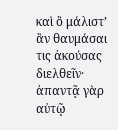καὶ ὃ μάλιστʼ ἂν θαυμάσαι τις ἀκούσας διελθεῖν· ἀπαντᾷ γὰρ αὐτῷ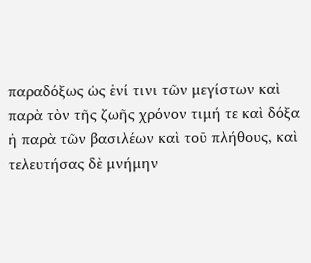παραδόξως ὡς ἑνί τινι τῶν μεγίστων καὶ παρὰ τὸν τῆς ζωῆς χρόνον τιμή τε καὶ δόξα ἡ παρὰ τῶν βασιλέων καὶ τοῦ πλήθους, καὶ τελευτήσας δὲ μνήμην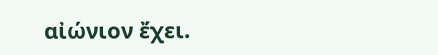αἰώνιον ἔχει.